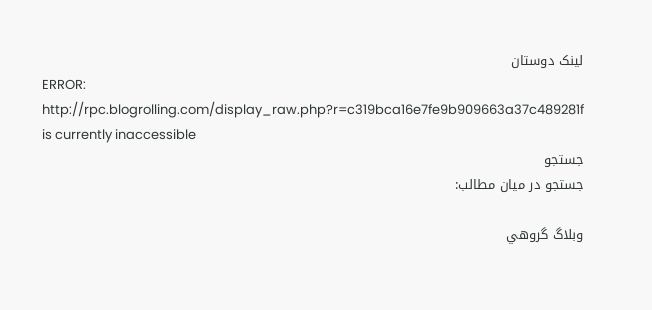لينک دوستان
ERROR: http://rpc.blogrolling.com/display_raw.php?r=c319bca16e7fe9b909663a37c489281f is currently inaccessible
جستجو
جستجو در ميان مطالب:

وبلاگ گروهي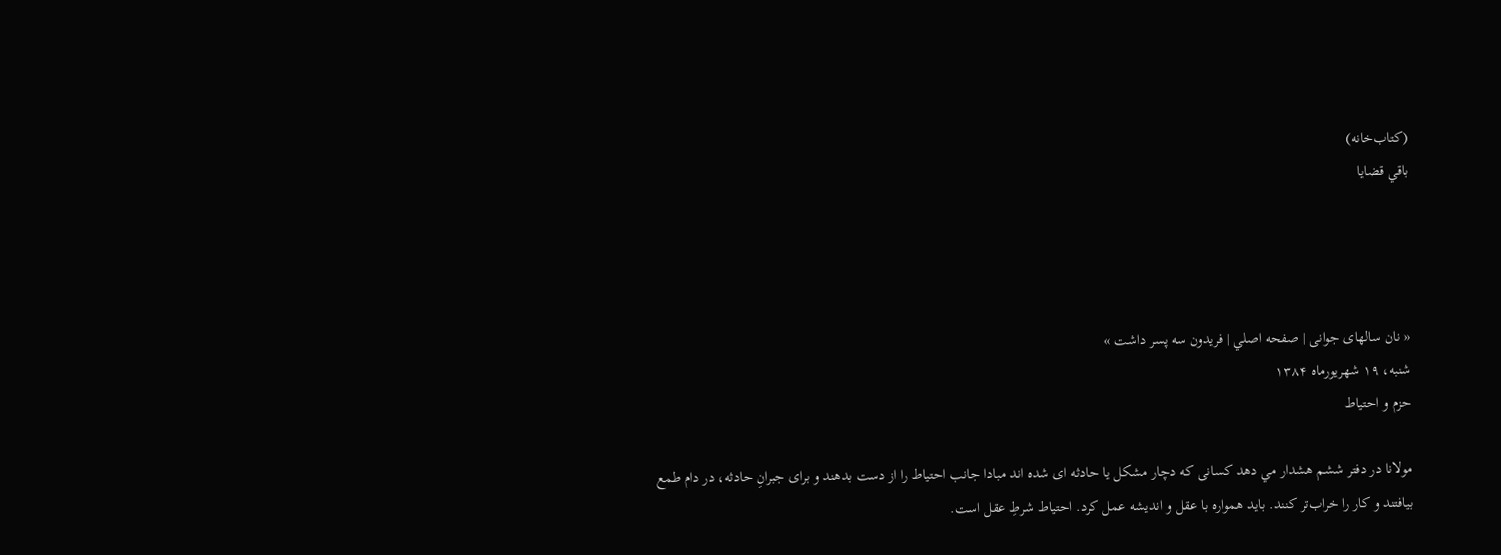(کتاب‌‌خانه‌)
باقي قضايا




« نان سالهای جوانی | صفحه اصلي | فریدون سه پسر داشت »
شنبه، ۱۹ شهریورماه ۱۳۸۴
حزم و احتياط

مولانا در دفتر ششم هشدار مي دهد کسانی که دچار مشکل یا حادثه ای شده اند مبادا جانب احتیاط را از دست بدهند و برای جبرانِ حادثه، در دام طمع بیافتند و کار را خراب‌تر کنند. باید همواره با عقل و اندیشه عمل کرد. احتیاط شرطِ عقل است.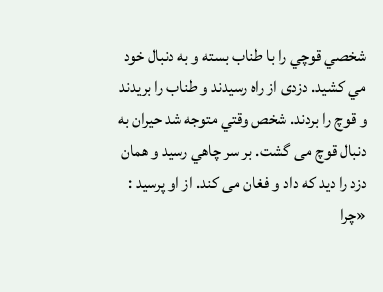شخصي قوچي را با طناب بسته و به دنبال خود مي كشيد. دزدی از راه رسیدند و طناب را بریدند و قوچ را بردند. شخص وقتي متوجه شد حيران به دنبال قوچ می گشت. بر سر چاهي رسيد و همان دزد را دید که داد و فغان می کند. از او پرسید : «چرا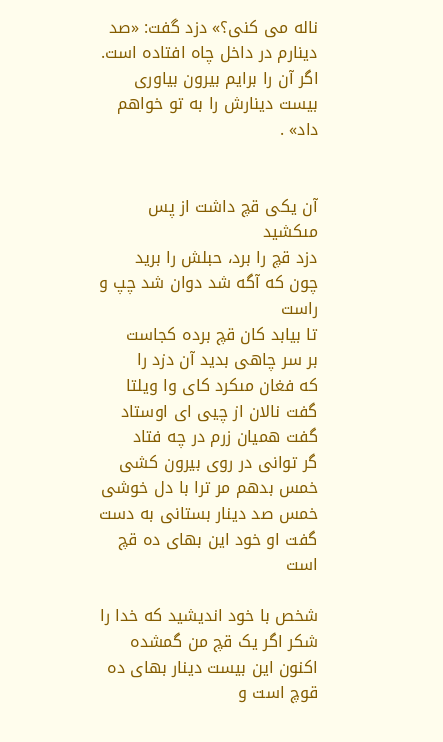ناله می کنی؟» دزد گفت: «صد دینارم در داخل چاه افتاده است. اگر آن را برایم بیرون بیاوری بیست دینارش را به تو خواهم داد» .


آن يكى قچ داشت از پس مىكشيد
دزد قچ را برد، حبلش را بريد
چون كه آگه شد دوان شد چپ و راست
تا بيابد كان قچ برده كجاست
بر سر چاهى بديد آن دزد را
كه فغان مىكرد كاى وا ويلتا
گفت نالان از چيى اى اوستاد
گفت هميان زرم در چه فتاد
گر توانى در روى بيرون كشى
خمس بدهم مر ترا با دل خوشى
خمس صد دينار بستانى به دست
گفت او خود اين بهاى ده قچ است

شخص با خود اندیشید که خدا را شکر اگر یک قچ من گمشده اکنون این بیست دینار بهای ده قوچ است و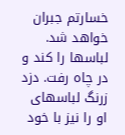خسارتم جبران خواهد شد. لباسها را كند و در چاه رفت. دزد زرنگ لباسهای او را نیز با خود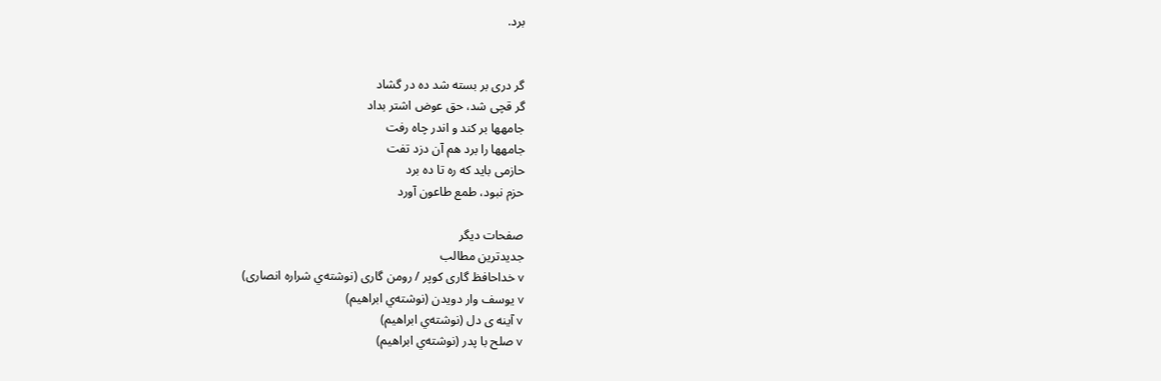برد.


گر درى بر بسته شد ده در گشاد
گر قچى شد، حق عوض اشتر بداد
جامهها بر كند و اندر چاه رفت
جامهها را برد هم آن دزد تفت
حازمى بايد كه ره تا ده برد
حزم نبود، طمع طاعون آورد

صفحات ديگر
جديدترين مطالب
v خداحافظ گاری کوپر / رومن گاری (نوشته‌ي شراره انصاری)
v یوسف وار دویدن (نوشته‌ي ابراهیم)
v آینه ی دل (نوشته‌ي ابراهیم)
v صلح با پدر (نوشته‌ي ابراهیم)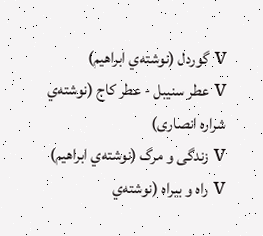v گوردل (نوشته‌ي ابراهیم)
v عطر سنیبل - عطر کاج (نوشته‌ي شراره انصاری)
v زندگی و مرگ (نوشته‌ي ابراهیم)
v راه و بیراه (نوشته‌ي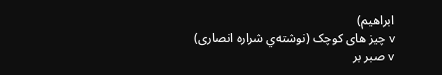ابراهیم)
v چیز های کوچک (نوشته‌ي شراره انصاری)
v صبر بر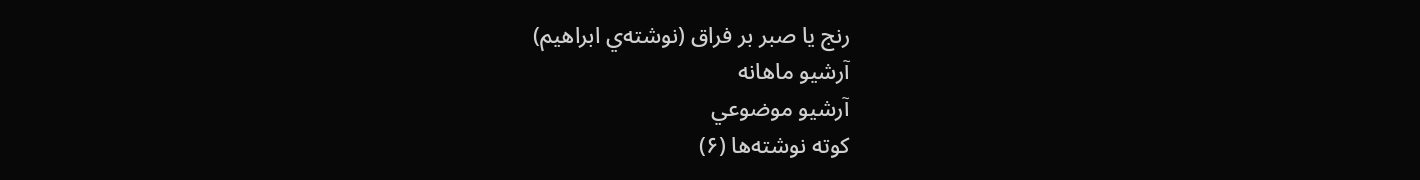رنج یا صبر بر فراق (نوشته‌ي ابراهیم)
آرشيو ماهانه
آرشيو موضوعي
کوته نوشته‌ها (۶)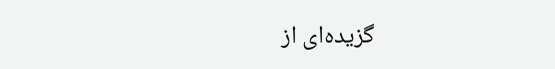گزیده‌ای از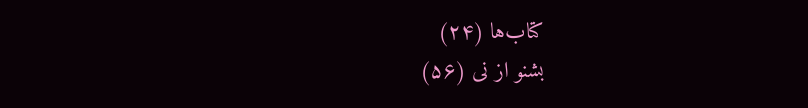کتاب‌ها (۲۴)
بشنو از نی (۵۶)